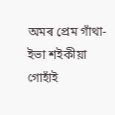অমৰ প্ৰেম গাঁথা-ইভা শইকীয়া গোহাঁই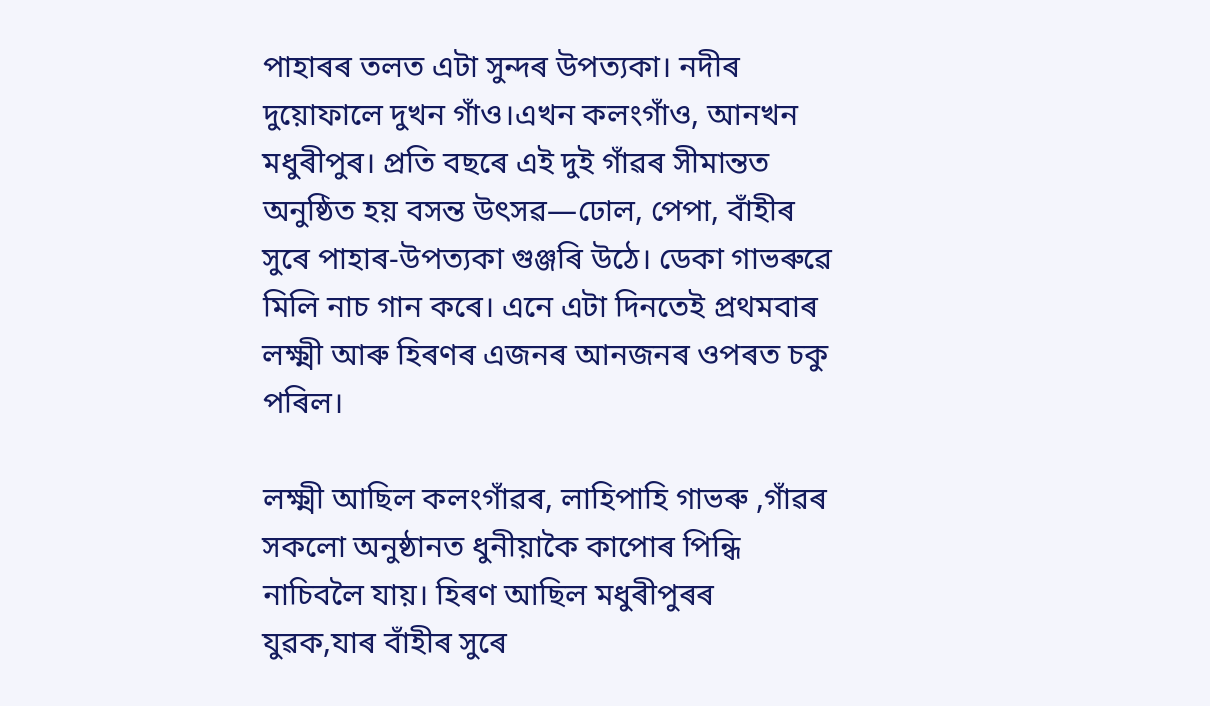পাহাৰৰ তলত এটা সুন্দৰ উপত্যকা। নদীৰ দুয়োফালে দুখন গাঁও।এখন কলংগাঁও, আনখন মধুৰীপুৰ। প্ৰতি বছৰে এই দুই গাঁৱৰ সীমান্তত অনুষ্ঠিত হয় বসন্ত উৎসৱ—ঢোল, পেপা, বাঁহীৰ সুৰে পাহাৰ-উপত্যকা গুঞ্জৰি উঠে। ডেকা গাভৰুৱে মিলি নাচ গান কৰে। এনে এটা দিনতেই প্ৰথমবাৰ লক্ষ্মী আৰু হিৰণৰ এজনৰ আনজনৰ ওপৰত চকু পৰিল।

লক্ষ্মী আছিল কলংগাঁৱৰ, লাহিপাহি গাভৰু ,গাঁৱৰ সকলো অনুষ্ঠানত ধুনীয়াকৈ কাপোৰ পিন্ধি নাচিবলৈ যায়। হিৰণ আছিল মধুৰীপুৰৰ যুৱক,যাৰ বাঁহীৰ সুৰে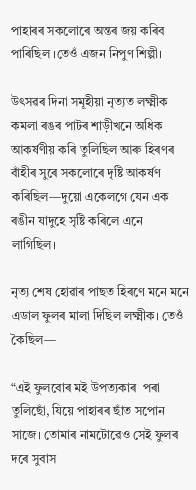পাহাৰৰ সকলোৰে অন্তৰ জয় কৰিব পাৰিছিল ।তেওঁ এজন নিপুণ শিল্পী।

উৎসৱৰ দিনা সমূহীয়া নৃত্যত লক্ষ্মীক কমলা ৰঙৰ পাটৰ শাড়ীখনে অধিক আকৰ্ষণীয় কৰি তুলিছিল আৰু হিৰণৰ বাঁহীৰ সুৰে সকলোৰে দৃষ্টি আকৰ্ষণ কৰিছিল—দুয়ো একেলগে যেন এক ৰঙীন যাদুহে সৃষ্টি কৰিলে এনে লাগিছিল।

নৃত্য শেষ হোৱাৰ পাছত হিৰণে মনে মনে এডাল ফুলৰ মালা দিছিল লক্ষ্মীক। তেওঁ কৈছিল—

“এই ফুলবোৰ মই উপত্যকাৰ  পৰা তুলিছোঁ, যিয়ে পাহাৰৰ ছাঁত সপোন সাজে। তোমাৰ নামটোৱেও সেই ফুলৰ দৰে সুবাস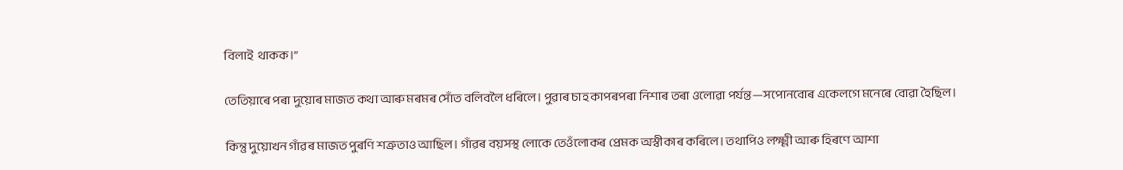বিলাই  থাকক।”

তেতিয়াৰে পৰা দুয়োৰ মাজত কথা আৰু মৰমৰ সোঁত বলিবলৈ ধৰিলে। পুৱাৰ চাহ কাপৰপৰা নিশাৰ তৰা ওলোৱা পৰ্যন্ত—সপোনবোৰ একেলগে মনেৰে বোৱা হৈছিল।

কিন্তু দুয়োখন গাঁৱৰ মাজত পুৰণি শত্ৰুতাও আছিল। গাঁৱৰ বয়সস্থ লোকে তেওঁলোকৰ প্ৰেমক অস্বীকাৰ কৰিলে। তথাপিও লক্ষ্মী আৰু হিৰণে আশা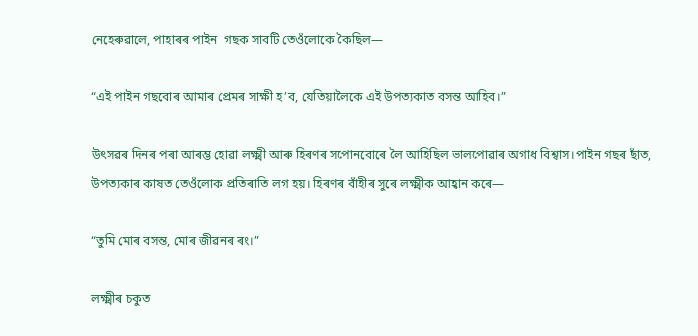নেহেৰুৱালে, পাহাৰৰ পাইন  গছক সাবটি তেওঁলোকে কৈছিল—

“এই পাইন গছবোৰ আমাৰ প্ৰেমৰ সাক্ষী হ’ব, যেতিয়ালৈকে এই উপত্যকাত বসন্ত আহিব।”

উৎসৱৰ দিনৰ পৰা আৰম্ভ হোৱা লক্ষ্মী আৰু হিৰণৰ সপোনবোৰে লৈ আহিছিল ভালপোৱাৰ অগাধ বিশ্বাস।পাইন গছৰ ছাঁত,  উপত্যকাৰ কাষত তেওঁলোক প্ৰতিৰাতি লগ হয়। হিৰণৰ বাঁহীৰ সুৰে লক্ষ্মীক আহ্বান কৰে—

“তুমি মোৰ বসন্ত, মোৰ জীৱনৰ ৰং।”

লক্ষ্মীৰ চকুত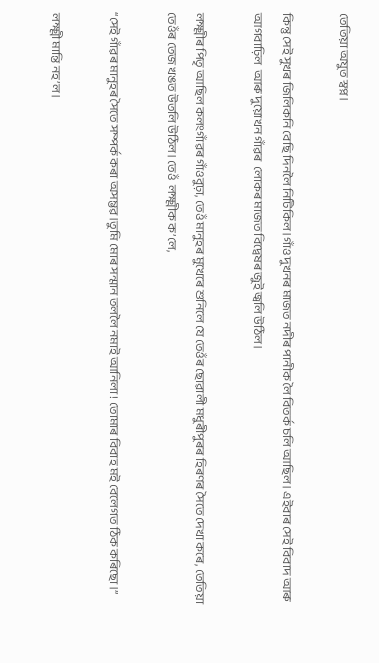তেতিয়া অযুত স্বপ্ন।

কিন্তু সেই সুখৰ জিলিকনি বেছি দিনলৈ নিটিকিল।গাঁও দুখনৰ মাজত নদীৰ পানীক লৈ বিতৰ্ক চলি আছিল। এইবাৰ সেই বিবাদ আৰু আগবাঢ়িল  আৰু দুয়োখন গাঁৱৰ  লোকৰ মাজত বিদ্বেষৰ জুই জ্বলি উঠিল।

লক্ষ্মীৰ পিতৃ আছিল কলংগাঁৱৰ গাঁওবুঢ়া, তেওঁ মানুহৰ মুখেৰে শুনিলে যে তেওঁৰ ছোৱালী মধুৰীপুৰৰ হিৰণৰ সৈতে দেখা কৰে, তেতিয়া তেওঁৰ তেজ খঙত উতলি উঠিল। তেওঁ  লক্ষ্মীক ক’লে,

“সেই গাঁৱৰ মানুহৰ সৈতে সম্পর্ক কৰা অসম্ভৱ।তুমি মোৰ সন্মান তললৈ নমাই আনিলা ! তোমাৰ বিবাহ মই বেলেগত ঠিক কৰিছো।”

লক্ষ্মী মান্তি নহ’ল।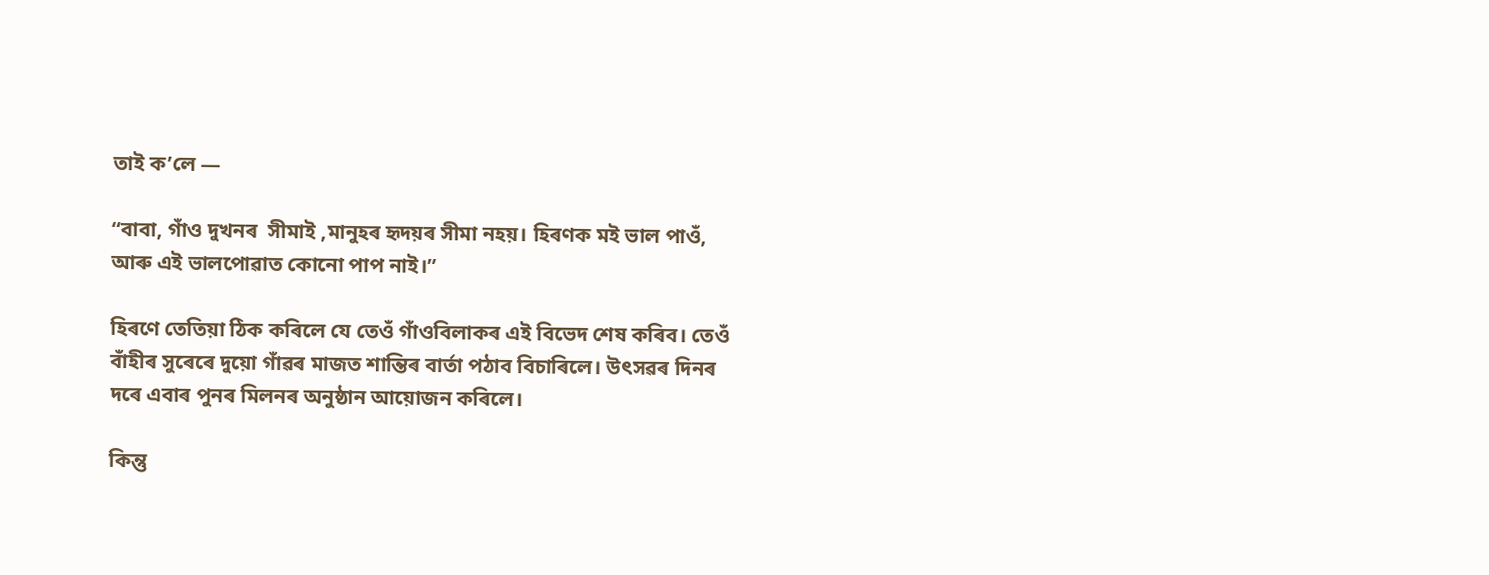তাই ক’লে —

“বাবা, গাঁও দুখনৰ  সীমাই ,মানুহৰ হৃদয়ৰ সীমা নহয়। হিৰণক মই ভাল পাওঁ, আৰু এই ভালপোৱাত কোনো পাপ নাই।”

হিৰণে তেতিয়া ঠিক কৰিলে যে তেওঁ গাঁওবিলাকৰ এই বিভেদ শেষ কৰিব। তেওঁ বাঁহীৰ সুৰেৰে দুয়ো গাঁৱৰ মাজত শান্তিৰ বাৰ্তা পঠাব বিচাৰিলে। উৎসৱৰ দিনৰ দৰে এবাৰ পুনৰ মিলনৰ অনুষ্ঠান আয়োজন কৰিলে।

কিন্তু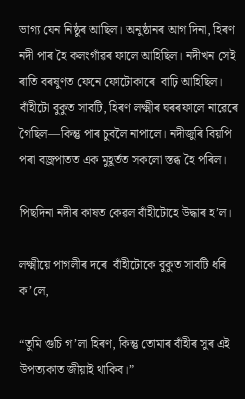ভাগ্য যেন নিষ্ঠুৰ আছিল। অনুষ্ঠানৰ আগ দিনা, হিৰণ নদী পাৰ হৈ কলংগাঁৱৰ ফালে আহিছিল। নদীখন সেই ৰাতি বৰষুণত ফেনে ফোটোকাৰে  বাঢ়ি আহিছিল। বাঁহীটো বুকুত সাবটি, হিৰণ লক্ষ্মীৰ ঘৰৰফালে নাৱেৰে গৈছিল—কিন্তু পাৰ চুবলৈ নাপালে। নদীজুৰি বিয়পি পৰা বজ্ৰপাতত এক মুহূৰ্তত সকলো স্তব্ধ হৈ পৰিল।

পিছদিনা নদীৰ কাষত কেৱল বাঁহীটোহে উদ্ধাৰ হ’ল।

লক্ষ্মীয়ে পাগলীৰ দৰে  বাঁহীটোকে বুকুত সাবটি ধৰি ক’লে,

“তুমি গুচি গ’লা হিৰণ, কিন্তু তোমাৰ বাঁহীৰ সুৰ এই উপত্যকাত জীয়াই থাকিব।”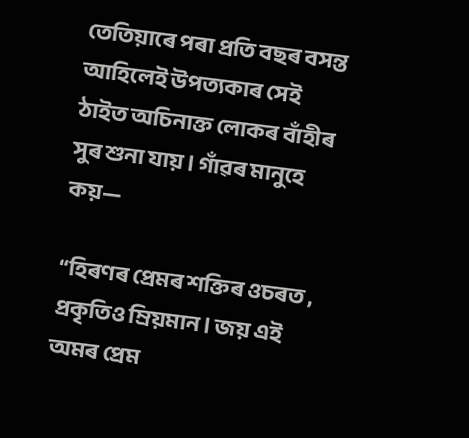তেতিয়াৰে পৰা প্ৰতি বছৰ বসন্ত আহিলেই উপত্যকাৰ সেই ঠাইত অচিনাক্ত লোকৰ বাঁহীৰ সুৰ শুনা যায়। গাঁৱৰ মানুহে কয়—

“হিৰণৰ প্ৰেমৰ শক্তিৰ ওচৰত , প্ৰকৃতিও ম্ৰিয়মান। জয় এই অমৰ প্ৰেম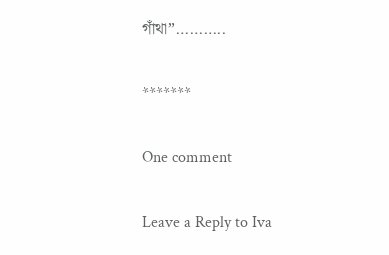গাঁথা”………..

*******

One comment

Leave a Reply to Iva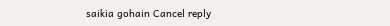saikia gohain Cancel reply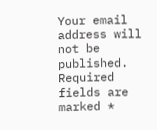Your email address will not be published. Required fields are marked *